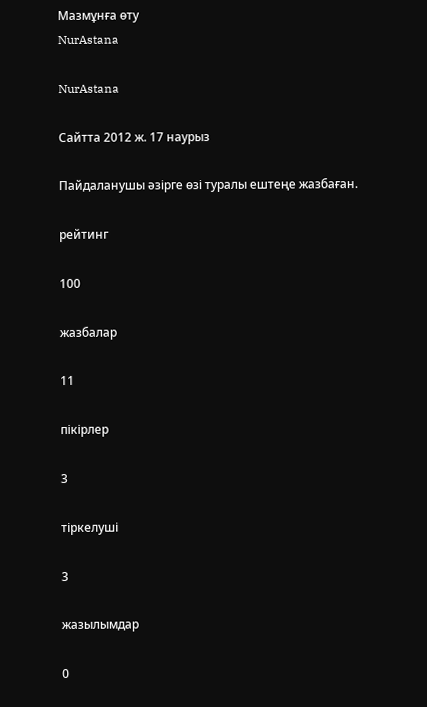Мазмұнға өту
NurAstana

NurAstana

Сайтта 2012 ж. 17 наурыз

Пайдаланушы әзірге өзі туралы ештеңе жазбаған.

рейтинг

100

жазбалар

11

пікірлер

3

тіркелуші

3

жазылымдар

0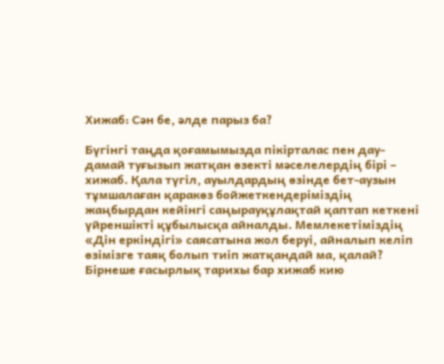Хижаб: Сән бе, әлде парыз ба?

Бүгінгі таңда қоғамымызда пікірталас пен дау-дамай туғызып жатқан өзекті мәселелердің бірі – хижаб. Қала түгіл, ауылдардың өзінде бет-аузын тұмшалаған қаракөз бойжеткендеріміздің жаңбырдан кейінгі саңырауқұлақтай қаптап кеткені үйреншікті құбылысқа айналды. Мемлекетіміздің «Дін еркіндігі» саясатына жол беруі, айналып келіп өзімізге таяқ болып тиіп жатқандай ма, қалай? Бірнеше ғасырлық тарихы бар хижаб кию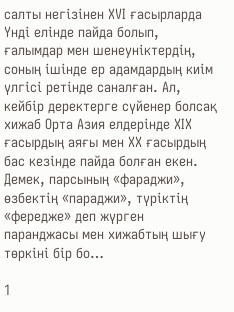салты негізінен ХVI ғасырларда Үнді елінде пайда болып, ғалымдар мен шенеуніктердің, соның ішінде ер адамдардың киім үлгісі ретінде саналған. Ал, кейбір деректерге сүйенер болсақ хижаб Орта Азия елдерінде ХІХ ғасырдың аяғы мен ХХ ғасырдың бас кезінде пайда болған екен. Демек, парсының «фараджи», өзбектің «параджи», түріктің «фередже» деп жүрген паранджасы мен хижабтың шығу төркіні бір бо…

1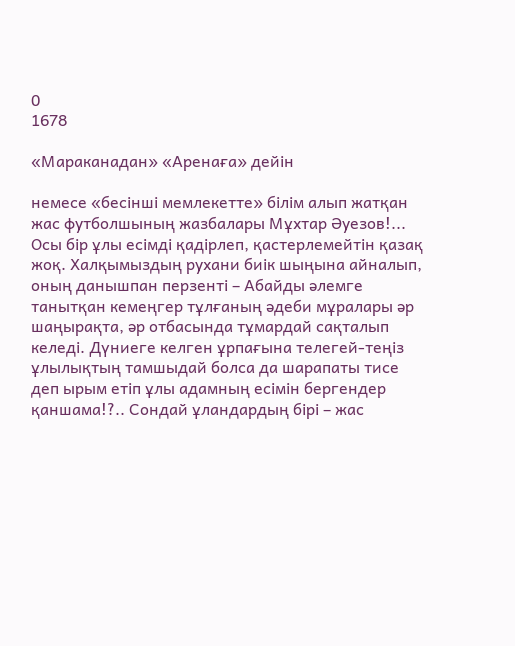0
1678

«Мараканадан» «Аренаға» дейін

немесе «бесінші мемлекетте» білім алып жатқан жас футболшының жазбалары Мұхтар Әуезов!... Осы бір ұлы есімді қадірлеп, қастерлемейтін қазақ жоқ. Халқымыздың рухани биік шыңына айналып, оның данышпан перзенті – Абайды әлемге танытқан кемеңгер тұлғаның әдеби мұралары әр шаңырақта, әр отбасында тұмардай сақталып келеді. Дүниеге келген ұрпағына телегей-теңіз ұлылықтың тамшыдай болса да шарапаты тисе деп ырым етіп ұлы адамның есімін бергендер қаншама!?.. Сондай ұландардың бірі – жас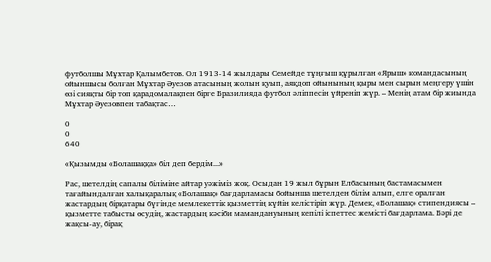футболшы Мұхтар Қалымбетов. Ол 1913-14 жылдары Семейде тұңғыш құрылған «Ярыш» командасының ойыншысы болған Мұхтар Әуезов атасының жолын қуып, аяқдоп ойынының қыры мен сырын меңгеру үшін өзі сияқты бір топ қарадомалақпен бірге Бразилияда футбол әліппесін үйреніп жүр. – Менің атам бір жиында Мұхтар Әуезовпен табақтас…

0
0
640

«Қызымды «Болашаққа» біл деп бердім...»

Рас, шетелдің сапалы біліміне айтар уәжіміз жоқ. Осыдан 19 жыл бұрын Елбасының бастамасымен тағайындалған халықаралық «Болашақ» бағдарламасы бойынша шетелден білім алып, елге оралған жастардың бірқатары бүгінде мемлекеттік қызметтің күйін келістіріп жүр. Демек, «Болашақ» стипендиясы – қызметте табысты өсудің, жастардың кәсіби мамандануының кепілі іспеттес жемісті бағдарлама. Бәрі де жақсы-ау, бірақ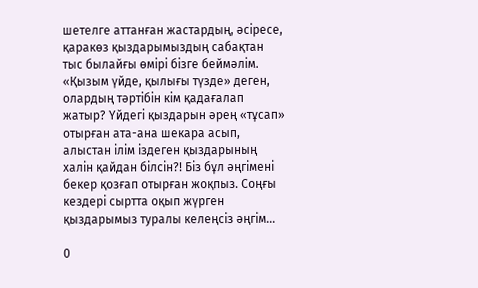шетелге аттанған жастардың, әсіресе, қаракөз қыздарымыздың сабақтан тыс былайғы өмірі бізге беймәлім. «Қызым үйде, қылығы түзде» деген, олардың тәртібін кім қадағалап жатыр? Үйдегі қыздарын әрең «тұсап» отырған ата-ана шекара асып, алыстан ілім іздеген қыздарының халін қайдан білсін?! Біз бұл әңгімені бекер қозғап отырған жоқпыз. Соңғы кездері сыртта оқып жүрген қыздарымыз туралы келеңсіз әңгім…

0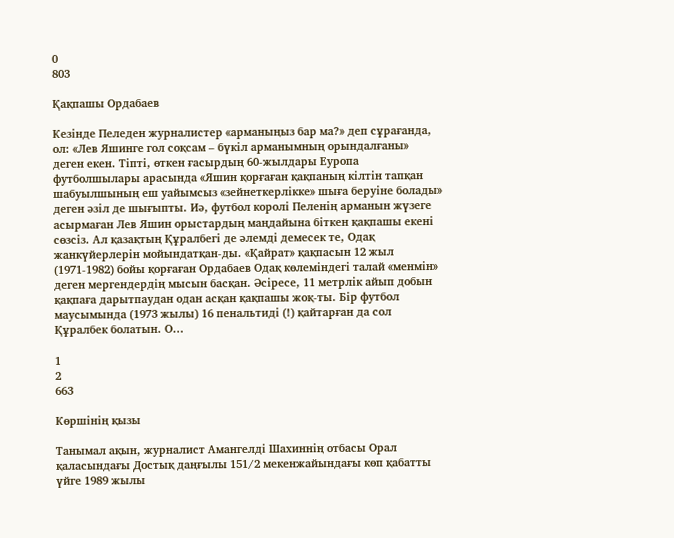0
803

Қақпашы Ордабаев

Кезінде Пеледен журналистер «арманыңыз бар ма?» деп сұрағанда, ол: «Лев Яшинге гол соқсам – бүкіл арманымның орындалғаны» деген екен. Тіпті, өткен ғасырдың 60-жылдары Еуропа футболшылары арасында «Яшин қорғаған қақпаның кілтін тапқан шабуылшының еш уайымсыз «зейнеткерлікке» шыға беруіне болады» деген әзіл де шығыпты. Иә, футбол королі Пеленің арманын жүзеге асырмаған Лев Яшин орыстардың маңдайына біткен қақпашы екені сөзсіз. Ал қазақтың Құралбегі де әлемді демесек те, Одақ жанкүйерлерін мойындатқан-ды. «Қайрат» қақпасын 12 жыл (1971-1982) бойы қорғаған Ордабаев Одақ көлеміндегі талай «менмін» деген мергендердің мысын басқан. Әсіресе, 11 метрлік айып добын қақпаға дарытпаудан одан асқан қақпашы жоқ-ты. Бір футбол маусымында (1973 жылы) 16 пенальтиді (!) қайтарған да сол Құралбек болатын. О…

1
2
663

Көршінің қызы

Танымал ақын, журналист Амангелді Шахиннің отбасы Орал қаласындағы Достық даңғылы 151/2 мекенжайындағы көп қабатты үйге 1989 жылы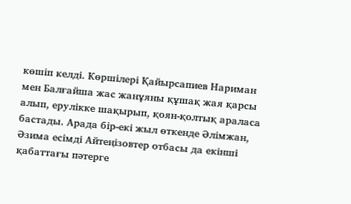көшіп келді. Көршілері Қайырсапиев Нариман мен Балғайша жас жанұяны құшақ жая қарсы алып, ерулікке шақырып, қоян-қолтық араласа бастады. Арада бір-екі жыл өткенде Әлімжан, Әзима есімді Айтеңізовтер отбасы да екінші қабаттағы пәтерге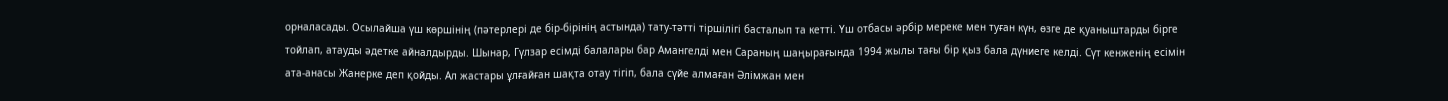орналасады. Осылайша үш көршінің (пәтерлері де бір-бірінің астында) тату-тәтті тіршілігі басталып та кетті. Үш отбасы әрбір мереке мен туған күн, өзге де қуаныштарды бірге тойлап, атауды әдетке айналдырды. Шынар, Гүлзар есімді балалары бар Амангелді мен Сараның шаңырағында 1994 жылы тағы бір қыз бала дүниеге келді. Сүт кенженің есімін ата-анасы Жанерке деп қойды. Ал жастары ұлғайған шақта отау тігіп, бала сүйе алмаған Әлімжан мен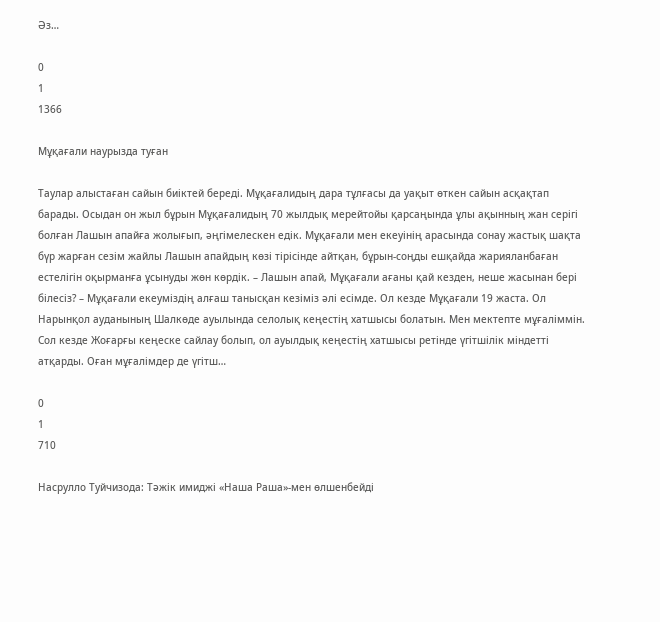Әз…

0
1
1366

Мұқағали наурызда туған

Таулар алыстаған сайын биіктей береді. Мұқағалидың дара тұлғасы да уақыт өткен сайын асқақтап барады. Осыдан он жыл бұрын Мұқағалидың 70 жылдық мерейтойы қарсаңында ұлы ақынның жан серігі болған Лашын апайға жолығып, әңгімелескен едік. Мұқағали мен екеуінің арасында сонау жастық шақта бүр жарған сезім жайлы Лашын апайдың көзі тірісінде айтқан, бұрын-соңды ешқайда жарияланбаған естелігін оқырманға ұсынуды жөн көрдік. – Лашын апай, Мұқағали ағаны қай кезден, неше жасынан бері білесіз? – Мұқағали екеуміздің алғаш танысқан кезіміз әлі есімде. Ол кезде Мұқағали 19 жаста. Ол Нарынқол ауданының Шалкөде ауылында селолық кеңестің хатшысы болатын. Мен мектепте мұғаліммін. Сол кезде Жоғарғы кеңеске сайлау болып, ол ауылдық кеңестің хатшысы ретінде үгітшілік міндетті атқарды. Оған мұғалімдер де үгітш…

0
1
710

Насрулло Туйчизода: Тәжік имиджі «Наша Раша»-мен өлшенбейді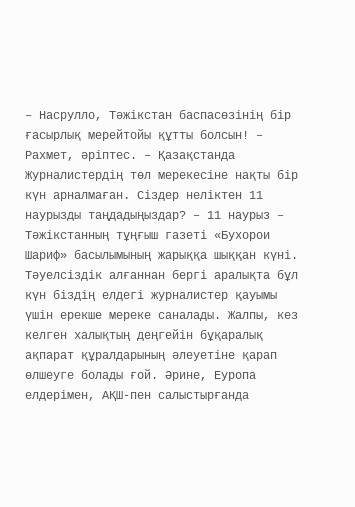– Насрулло, Тәжікстан баспасөзінің бір ғасырлық мерейтойы құтты болсын! – Рахмет, әріптес. – Қазақстанда Журналистердің төл мерекесіне нақты бір күн арналмаған. Сіздер неліктен 11 наурызды таңдадыңыздар? – 11 наурыз – Тәжікстанның тұңғыш газеті «Бухорои Шариф» басылымының жарыққа шыққан күні. Тәуелсіздік алғаннан бергі аралықта бұл күн біздің елдегі журналистер қауымы үшін ерекше мереке саналады. Жалпы, кез келген халықтың деңгейін бұқаралық ақпарат құралдарының әлеуетіне қарап өлшеуге болады ғой. Әрине, Еуропа елдерімен, АҚШ-пен салыстырғанда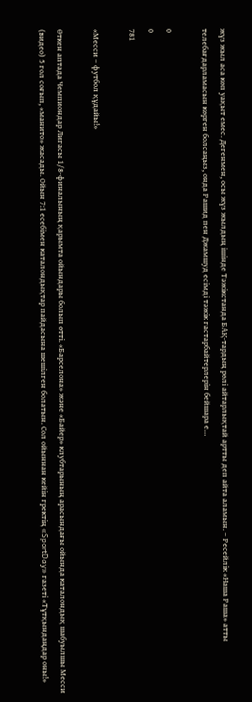жүз жыл аса көп уақыт емес. Дегенмен, осы жүз жылдың ішінде Тәжікстанда БАҚ-тардың рөлі айтарлықтай артты деп айта аламын. – Ресейлік «Наша Раша» атты телебағдарламасын көрген болсаңыз, онда Рашид пен Джамшуд есімді тәжік гастарбайтерлерін бейшара е…

0
0
781

«Месси – футбол құдайы!»

Өткен аптада Чемпиондар Лигасы 1/8-финалының қарымта ойындары болып өтті. «Барселона» және «Байер» клубтарының арасындағы ойында каталондық шабуылшы Месси (видео) 5 гол соғып, «манито» жасады. Ойын 7:1 есебімен каталондықтар пайдасына шешілген болатын. Сол ойыннан кейін гректің «SportDay» газеті «Тұтқындаңдар оны!»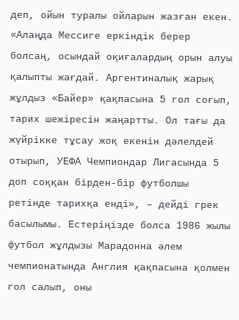деп, ойын туралы ойларын жазған екен. «Алаңда Мессиге еркіндік берер болсаң, осындай оқиғалардың орын алуы қалыпты жағдай. Аргентиналық жарық жұлдыз «Байер» қақпасына 5 гол соғып, тарих шежіресін жаңартты. Ол тағы да жүйрікке тұсау жоқ екенін дәлелдей отырып, УЕФА Чемпиондар Лигасында 5 доп соққан бірден-бір футболшы ретінде тарихқа енді», – дейді грек басылымы. Естеріңізде болса 1986 жылы футбол жұлдызы Марадонна әлем чемпионатында Англия қақпасына қолмен гол салып, оны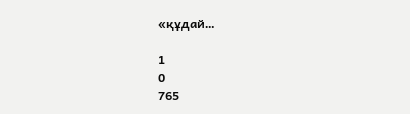«құдай…

1
0
765